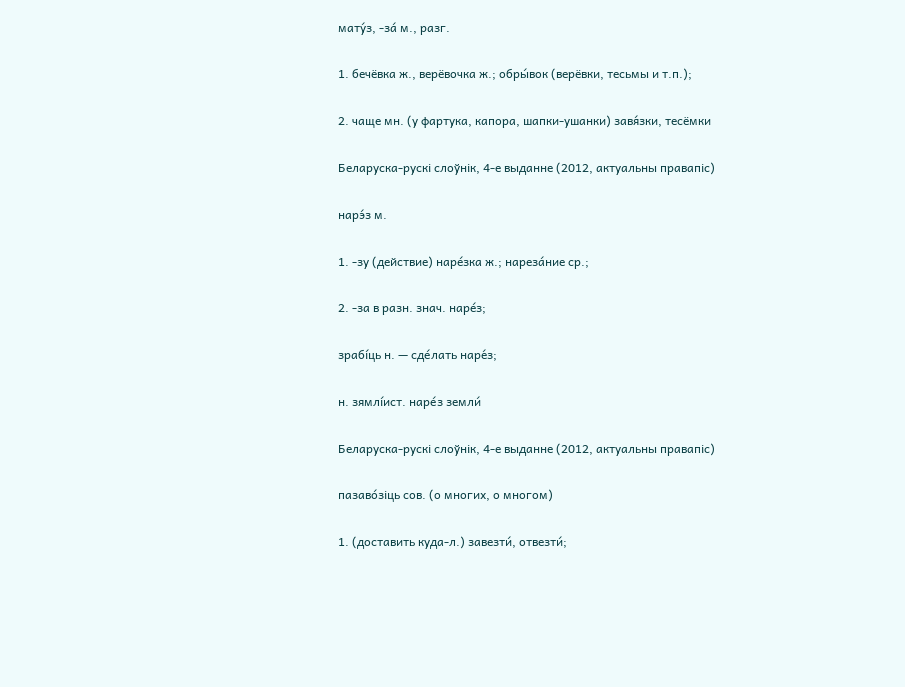мату́з, -за́ м., разг.

1. бечёвка ж., верёвочка ж.; обры́вок (верёвки, тесьмы и т.п.);

2. чаще мн. (у фартука, капора, шапки-ушанки) завя́зки, тесёмки

Беларуска-рускі слоўнік, 4-е выданне (2012, актуальны правапіс)

нарэ́з м.

1. -зу (действие) наре́зка ж.; нареза́ние ср.;

2. -за в разн. знач. наре́з;

зрабі́ць н. — сде́лать наре́з;

н. зямлі́ист. наре́з земли́

Беларуска-рускі слоўнік, 4-е выданне (2012, актуальны правапіс)

пазаво́зіць сов. (о многих, о многом)

1. (доставить куда-л.) завезти́, отвезти́;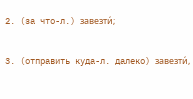2. (за что-л.) завезти́;

3. (отправить куда-л. далеко) завезти́,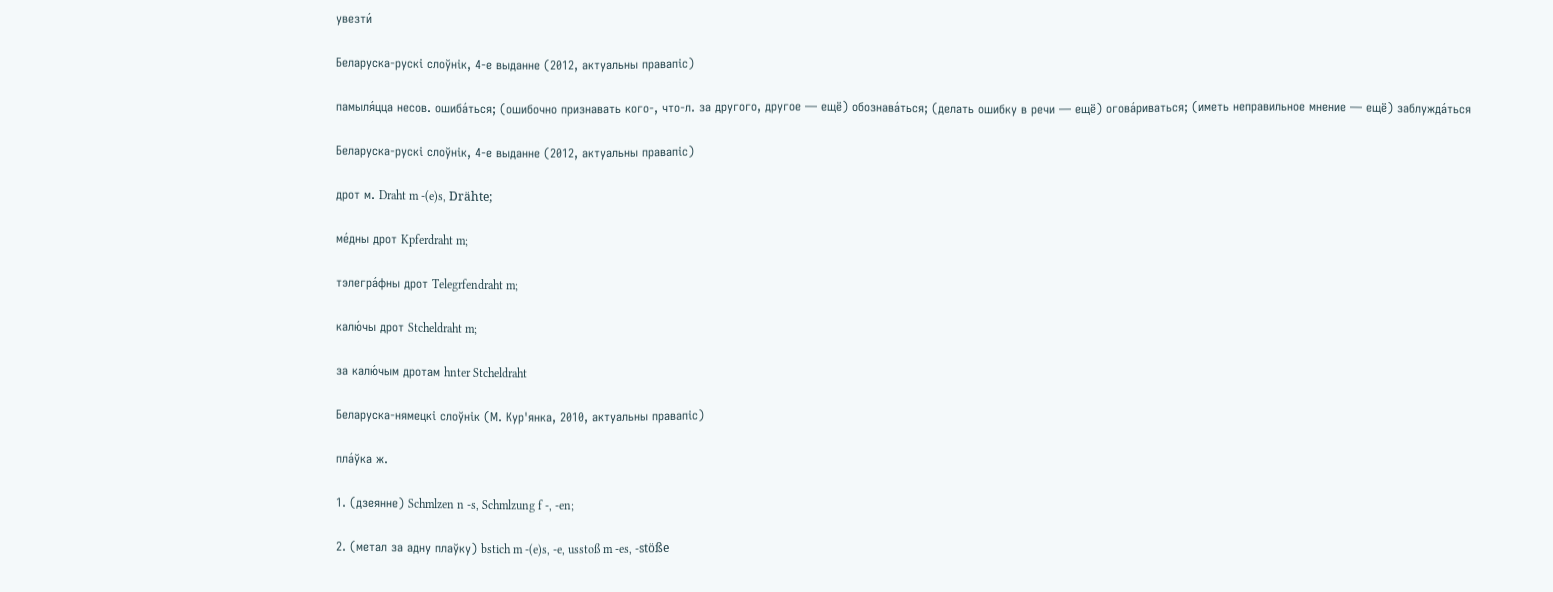увезти́

Беларуска-рускі слоўнік, 4-е выданне (2012, актуальны правапіс)

памыля́цца несов. ошиба́ться; (ошибочно признавать кого-, что-л. за другого, другое — ещё) обознава́ться; (делать ошибку в речи — ещё) огова́риваться; (иметь неправильное мнение — ещё) заблужда́ться

Беларуска-рускі слоўнік, 4-е выданне (2012, актуальны правапіс)

дрот м. Draht m -(e)s, Drähte;

ме́дны дрот Kpferdraht m;

тэлегра́фны дрот Telegrfendraht m;

калю́чы дрот Stcheldraht m;

за калю́чым дротам hnter Stcheldraht

Беларуска-нямецкі слоўнік (М. Кур'янка, 2010, актуальны правапіс)

пла́ўка ж.

1. (дзеянне) Schmlzen n -s, Schmlzung f -, -en;

2. (метал за адну плаўку) bstich m -(e)s, -e, usstoß m -es, -stöße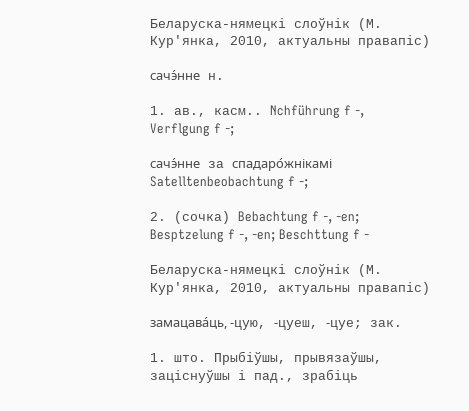Беларуска-нямецкі слоўнік (М. Кур'янка, 2010, актуальны правапіс)

сачэ́нне н.

1. ав., касм.. Nchführung f -, Verflgung f -;

сачэ́нне за спадаро́жнікамі Satelltenbeobachtung f -;

2. (сочка) Bebachtung f -, -en; Besptzelung f -, -en; Beschttung f -

Беларуска-нямецкі слоўнік (М. Кур'янка, 2010, актуальны правапіс)

замацава́ць, ‑цую, ‑цуеш, ‑цуе; зак.

1. што. Прыбіўшы, прывязаўшы, заціснуўшы і пад., зрабіць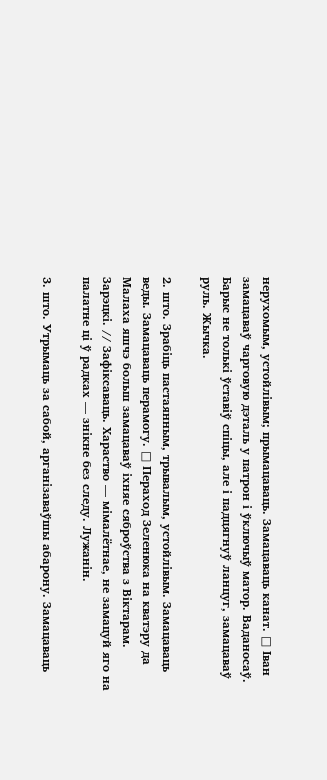нерухомым, устойлівым; прымацаваць. Замацаваць канат. □ Іван замацаваў чарговую дэталь у патрон і ўключыў матор. Ваданосаў. Барыс не толькі ўставіў спіцы, але і падцягнуў ланцуг, замацаваў руль. Жычка.

2. што. Зрабіць пастаянным, трывалым, устойлівым. Замацаваць веды. Замацаваць перамогу. □ Пераход Зеленюка на кватэру да Малаха яшчэ больш замацаваў іхняе сяброўства з Віктарам. Зарэцкі. // Зафіксаваць. Хараство — мімалётнае, не замацуй яго на палатне ці ў радках — знікне без следу. Лужанін.

3. што. Утрымаць за сабой, арганізаваўшы абарону. Замацаваць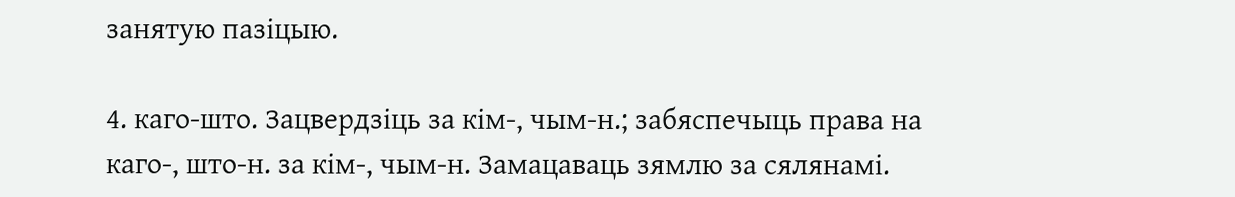занятую пазіцыю.

4. каго-што. Зацвердзіць за кім‑, чым‑н.; забяспечыць права на каго‑, што‑н. за кім‑, чым‑н. Замацаваць зямлю за сялянамі.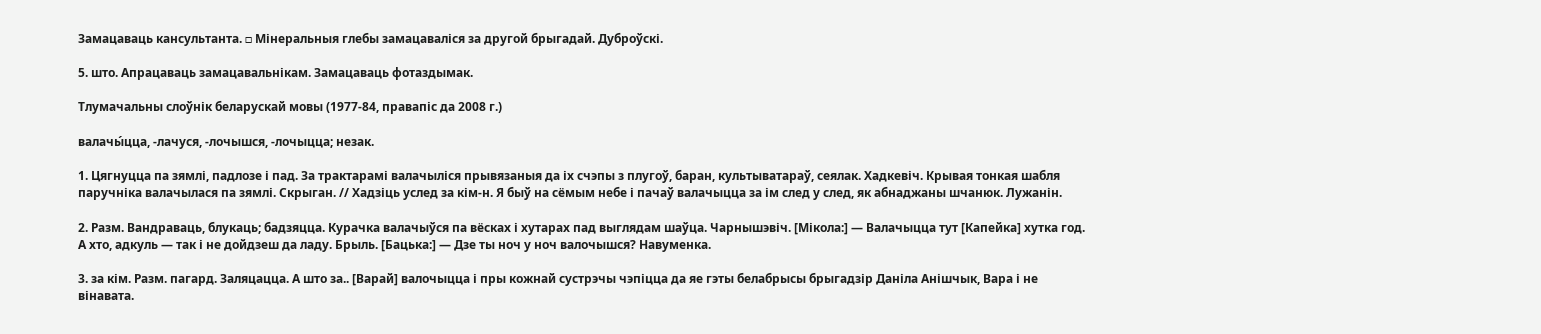Замацаваць кансультанта. □ Мінеральныя глебы замацаваліся за другой брыгадай. Дуброўскі.

5. што. Апрацаваць замацавальнікам. Замацаваць фотаздымак.

Тлумачальны слоўнік беларускай мовы (1977-84, правапіс да 2008 г.)

валачы́цца, ‑лачуся, ‑лочышся, ‑лочыцца; незак.

1. Цягнуцца па зямлі, падлозе і пад. За трактарамі валачыліся прывязаныя да іх счэпы з плугоў, баран, культыватараў, сеялак. Хадкевіч. Крывая тонкая шабля паручніка валачылася па зямлі. Скрыган. // Хадзіць услед за кім‑н. Я быў на сёмым небе і пачаў валачыцца за ім след у след, як абнаджаны шчанюк. Лужанін.

2. Разм. Вандраваць, блукаць; бадзяцца. Курачка валачыўся па вёсках і хутарах пад выглядам шаўца. Чарнышэвіч. [Мікола:] — Валачыцца тут [Капейка] хутка год. А хто, адкуль — так і не дойдзеш да ладу. Брыль. [Бацька:] — Дзе ты ноч у ноч валочышся? Навуменка.

3. за кім. Разм. пагард. Заляцацца. А што за.. [Варай] валочыцца і пры кожнай сустрэчы чэпіцца да яе гэты белабрысы брыгадзір Даніла Анішчык, Вара і не вінавата.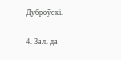Дуброўскі.

4. Зал. да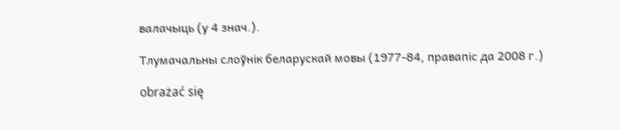валачыць (у 4 знач.).

Тлумачальны слоўнік беларускай мовы (1977-84, правапіс да 2008 г.)

obrażać się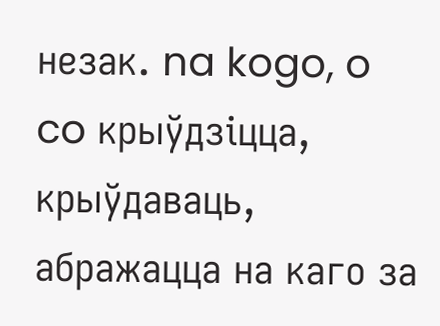незак. na kogo, o co крыўдзіцца, крыўдаваць, абражацца на каго за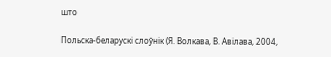што

Польска-беларускі слоўнік (Я. Волкава, В. Авілава, 2004,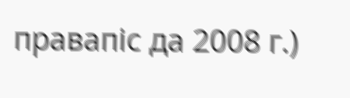правапіс да 2008 г.)